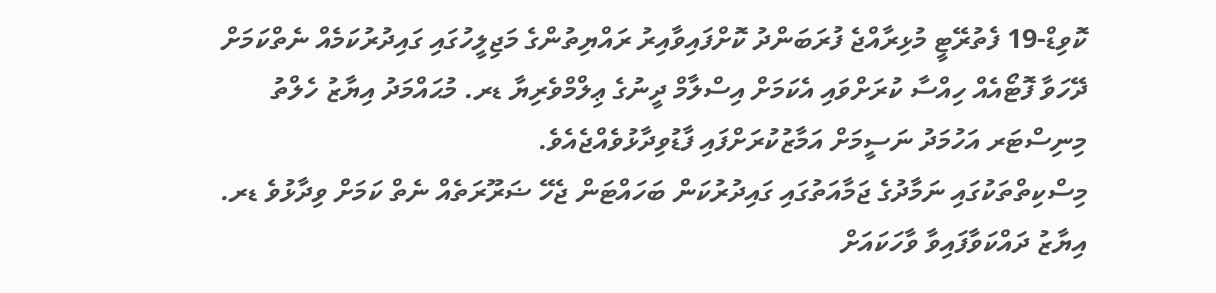ކޮވިޑް-19 ފެތުރޭޓީ މުޅިރާއްޖެ ފުރަބަންދު ކޮށްފައިވާއިރު ރައްޔިތުންގެ މަޖިލީހުގައި ގައިދުރުކަމެއް ނެތްކަމަށް ދޭހަވާ ފޮޓޯއެއް ހިއްސާ ކުރަށްވައި އެކަމަށް އިސްލާމް ދީނުގެ ޢިލްމްވެރިޔާ ޑރ. މުޙައްމަދު އިޔާޒު ހެލްތު މިނިސްޓަރ އަހުމަދު ނަސީމަށް އަމާޒުކުރަށްފައި ފާޑުވިދާޅުވެއްޖެއެވެ.
މިސްކިތްތަކުގައި ނަމާދުގެ ޖަމާއަތުގައި ގައިދުރުކަން ބަހައްޓަން ޖެހޭ ޟަރޫރަތެއް ނެތް ކަމަށް ވިދާޅުވެ ޑރ. އިޔާޒު ދައްކަވާފައިވާ ވާހަކައަށް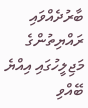ބާރުދެއްވައި ރައްޔިތުންގެ މަޖިލީހުގައި އިއްޔެ ބޭއްވި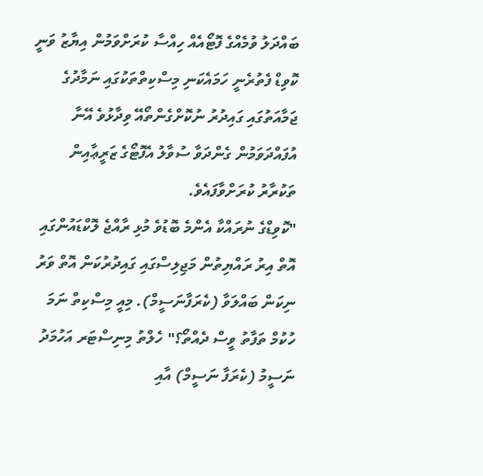ބައްދަލު ވުމެއްގެ ފޮޓޯއެއް ހިއްސާ ކުރަށްވަމުން އިޔާޒު ވަނީ ކޮވިޑް ފެތުރެނީ ހަމައެކަނި މިސްކިތްތަކުގައި ނަމާދުގެ ޖަމާއަތުގައި ގައިދުރު ނުކޮށްގެންތޯއޭ ވިދާޅުވެ އޭނާ އުފައްދަވަމުން ގެންދަވާ ސުވާލު އެފޮޓޯގެ ޒަރީޢާއިން ތަކުރާރު ކުރަށްވާފައެވެ.
"ކޮވިޑްގެ ނުރައްކާ އެންމެ ބޮޑުވެ މުޅި ރާއްޖެ ލޮކްޑައުންގައި އޮތް އިރު ރައްޔިތުން މަޖިލިސްގައި ގައިދުރުކަން އޮތް ވަރު ނިކަން ބައްލަވާ (ކެރަފާނަސީމް). މިއީ މިސްކިތް ނަމަ ހުކުމް ތަފާތު ވީސް ދެއްތޯ؟" ހެލްތު މިނިސްޓަރ އަހުމަދު ނަސީމު (ކެރަފާ ނަސީމް) އާއި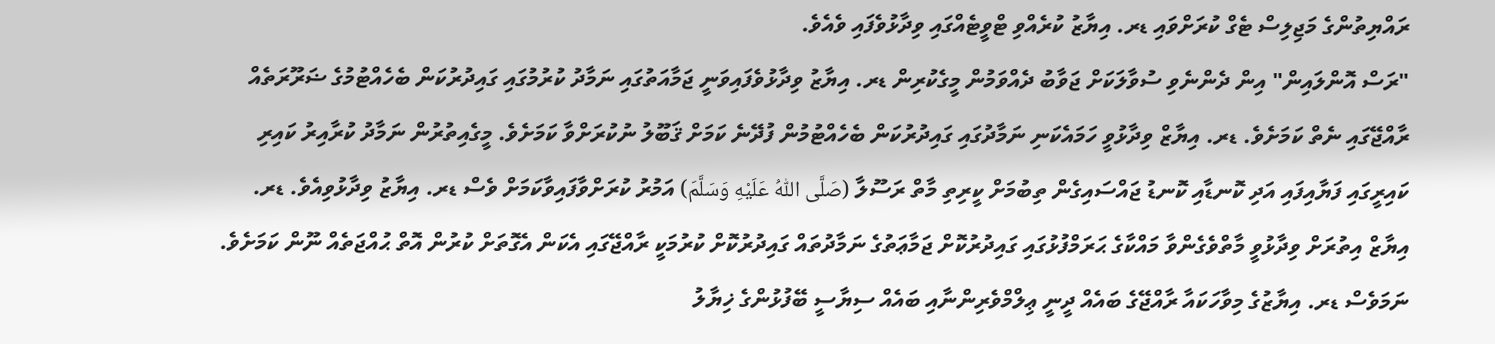ރައްޔިތުންގެ މަޖިލިސް ޓެގް ކުރަށްވައި ޑރ. އިޔާޒު ކުރެއްވި ޓްވީޓެއްގައި ވިދާޅުވެފައި ވެއެވެ.
"ރަސް އޮންލައިން" އިން ދެންނެވި ސުވާލަކަށް ޖަވާބު ދެއްވަމުން މީގެކުރިން ޑރ. އިޔާޒު ވިދާޅުވެފައިވަނީ ޖަމާއަތުގައި ނަމާދު ކުރުމުގައި ގައިދުރުކަން ބެހެއްޓުމުގެ ޟަރޫރަތެއް ރާއްޖޭގައި ނެތް ކަމަށެވެ. ޑރ. އިޔާޒް ވިދާޅުވީ ހަމައެކަނި ނަމާދުގައި ގައިދުރުކަން ބެހެއްޓުމުން ފުދޭނެ ކަމަށް ޤަބޫލު ނުކުރަށްވާ ކަމަށެވެ. މީގެއިތުރުން ނަމާދު ކުރާއިރު ކައިރި ކައިރީގައި ފަޔާއިފައި އަދި ކޮނޑާއި ކޮނޑު ޖައްސައިގެން ތިބުމަށް ކީރިތި މާތް ރަސޫލާ (صَلَّى اللّٰهُ عَلَيْهِ وَسَلَّمَ) އަމުރު ކުރަށްވާފައިވާކަމަށް ވެސް ޑރ. އިޔާޒު ވިދާޅުވިއެވެ. ޑރ. އިޔާޒް އިތުރަށް ވިދާޅުވީ މާތްވެގެންވާ މައްކާގެ ޙަރަމްފުޅުގައި ގައިދުރުކޮށް ޖަމާޢަތުގެ ނަމާދުތައް ގައިދުރުކޮށް ކުރުމަކީ ރާއްޖޭގައި އެކަން އެގޮތަށް ކުރުން އޮތް ޙުއްޖަތެއް ނޫން ކަމަށެވެ.
ނަމަވެސް ޑރ. އިޔާޒުގެ މިވާހަކައާ ރާއްޖޭގެ ބައެއް ދީނީ ޢިލްމްވެރިންނާއި ބައެއް ސިޔާސީ ބޭފުޅުންގެ ޚިޔާލު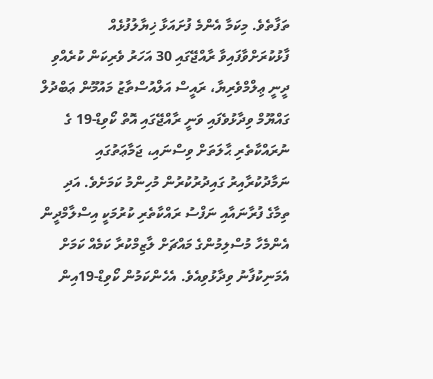ތަފާތެވެ. މިކަމާ އެންމެ ފުށައަޅާ ޚިޔާލުފުޅެއް ފާޅުކުރަށްވާފައިވާ ރާއްޖޭގައި 30 އަހަރު ވެރިކަން ކުރެއްވި ދީނީ ޢިލްމްވެރިޔާ، ރައީސް އަލްއުސްތާޒު މައުމޫން ޢަބްދުލް ގައްޔޫމް ވިދާޅުވެފައި ވަނީ ރާއްޖޭގައި އޮތް ކޯވިޑް-19 ގެ ނުރައްކާތެރި ޙާލަތަށް ވިސްނައި، ޖަމާޢަތުގައި ނަމާދުކުރާއިރު ގައިދުރުކުރުން މުހިންމު ކަމަށެވެ. އަދި ތިމާގެ ފުރާނައާއި ނަފްސު ރައްކާތެރި ކުރުމަކީ އިސްލާމްދީން އެންމެހާ މުސްލިމުންގެ މައްޗަށް ލާޒިމްކުރާ ކަމެއް ކަމަށް އެމަނިކުފާނު ވިދާޅުވިއެވެ. އެހެންކަމުން ކޯވިޑް-19އިން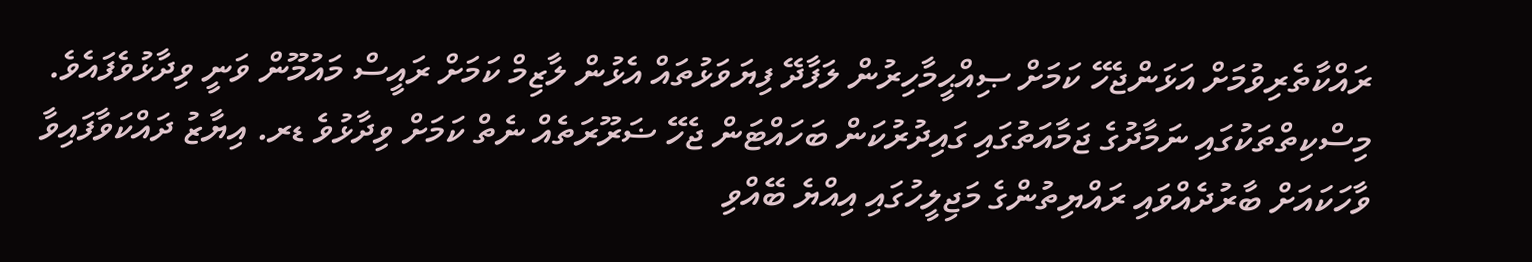ރައްކާތެރިވުމަށް އަޅަންޖެހޭ ކަމަށް ޞިއްޙީމާހިރުން ލަފާދޭ ފިޔަވަޅުތައް އެޅުން ލާޒިމް ކަމަށް ރައީސް މައުމޫން ވަނީ ވިދާޅުވެފައެވެ.
މިސްކިތްތަކުގައި ނަމާދުގެ ޖަމާއަތުގައި ގައިދުރުކަން ބަހައްޓަން ޖެހޭ ޟަރޫރަތެއް ނެތް ކަމަށް ވިދާޅުވެ ޑރ. އިޔާޒު ދައްކަވާފައިވާ ވާހަކައަށް ބާރުދެއްވައި ރައްޔިތުންގެ މަޖިލީހުގައި އިއްޔެ ބޭއްވި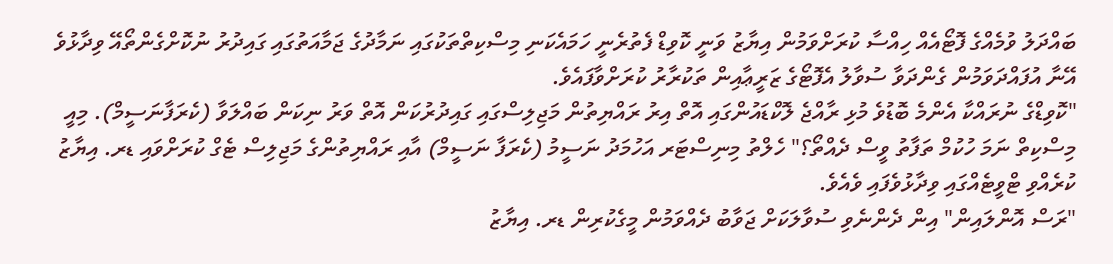ބައްދަލު ވުމެއްގެ ފޮޓޯއެއް ހިއްސާ ކުރަށްވަމުން އިޔާޒު ވަނީ ކޮވިޑް ފެތުރެނީ ހަމައެކަނި މިސްކިތްތަކުގައި ނަމާދުގެ ޖަމާއަތުގައި ގައިދުރު ނުކޮށްގެންތޯއޭ ވިދާޅުވެ އޭނާ އުފައްދަވަމުން ގެންދަވާ ސުވާލު އެފޮޓޯގެ ޒަރީޢާއިން ތަކުރާރު ކުރަށްވާފައެވެ.
"ކޮވިޑްގެ ނުރައްކާ އެންމެ ބޮޑުވެ މުޅި ރާއްޖެ ލޮކްޑައުންގައި އޮތް އިރު ރައްޔިތުން މަޖިލިސްގައި ގައިދުރުކަން އޮތް ވަރު ނިކަން ބައްލަވާ (ކެރަފާނަސީމް). މިއީ މިސްކިތް ނަމަ ހުކުމް ތަފާތު ވީސް ދެއްތޯ؟" ހެލްތު މިނިސްޓަރ އަހުމަދު ނަސީމު (ކެރަފާ ނަސީމް) އާއި ރައްޔިތުންގެ މަޖިލިސް ޓެގް ކުރަށްވައި ޑރ. އިޔާޒު ކުރެއްވި ޓްވީޓެއްގައި ވިދާޅުވެފައި ވެއެވެ.
"ރަސް އޮންލައިން" އިން ދެންނެވި ސުވާލަކަށް ޖަވާބު ދެއްވަމުން މީގެކުރިން ޑރ. އިޔާޒު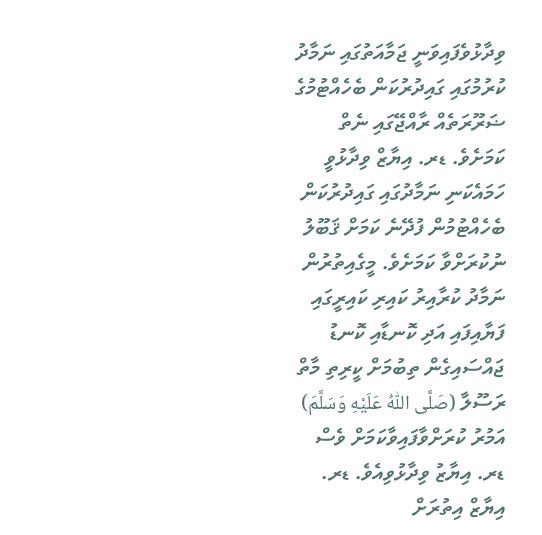ވިދާޅުވެފައިވަނީ ޖަމާއަތުގައި ނަމާދު ކުރުމުގައި ގައިދުރުކަން ބެހެއްޓުމުގެ ޟަރޫރަތެއް ރާއްޖޭގައި ނެތް ކަމަށެވެ. ޑރ. އިޔާޒް ވިދާޅުވީ ހަމައެކަނި ނަމާދުގައި ގައިދުރުކަން ބެހެއްޓުމުން ފުދޭނެ ކަމަށް ޤަބޫލު ނުކުރަށްވާ ކަމަށެވެ. މީގެއިތުރުން ނަމާދު ކުރާއިރު ކައިރި ކައިރީގައި ފަޔާއިފައި އަދި ކޮނޑާއި ކޮނޑު ޖައްސައިގެން ތިބުމަށް ކީރިތި މާތް ރަސޫލާ (صَلَّى اللّٰهُ عَلَيْهِ وَسَلَّمَ) އަމުރު ކުރަށްވާފައިވާކަމަށް ވެސް ޑރ. އިޔާޒު ވިދާޅުވިއެވެ. ޑރ. އިޔާޒް އިތުރަށް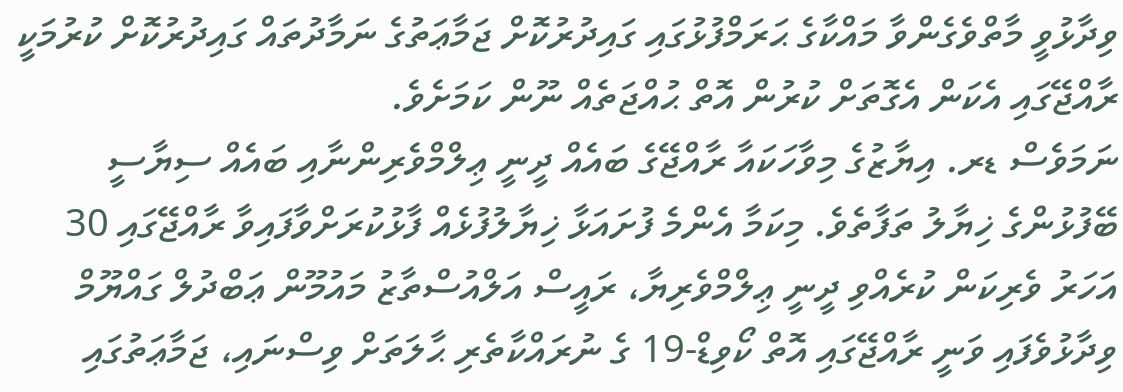ވިދާޅުވީ މާތްވެގެންވާ މައްކާގެ ޙަރަމްފުޅުގައި ގައިދުރުކޮށް ޖަމާޢަތުގެ ނަމާދުތައް ގައިދުރުކޮށް ކުރުމަކީ ރާއްޖޭގައި އެކަން އެގޮތަށް ކުރުން އޮތް ޙުއްޖަތެއް ނޫން ކަމަށެވެ.
ނަމަވެސް ޑރ. އިޔާޒުގެ މިވާހަކައާ ރާއްޖޭގެ ބައެއް ދީނީ ޢިލްމްވެރިންނާއި ބައެއް ސިޔާސީ ބޭފުޅުންގެ ޚިޔާލު ތަފާތެވެ. މިކަމާ އެންމެ ފުށައަޅާ ޚިޔާލުފުޅެއް ފާޅުކުރަށްވާފައިވާ ރާއްޖޭގައި 30 އަހަރު ވެރިކަން ކުރެއްވި ދީނީ ޢިލްމްވެރިޔާ، ރައީސް އަލްއުސްތާޒު މައުމޫން ޢަބްދުލް ގައްޔޫމް ވިދާޅުވެފައި ވަނީ ރާއްޖޭގައި އޮތް ކޯވިޑް-19 ގެ ނުރައްކާތެރި ޙާލަތަށް ވިސްނައި، ޖަމާޢަތުގައި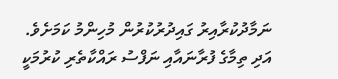ނަމާދުކުރާއިރު ގައިދުރުކުރުން މުހިންމު ކަމަށެވެ. އަދި ތިމާގެ ފުރާނައާއި ނަފްސު ރައްކާތެރި ކުރުމަކީ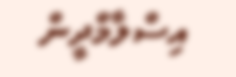އިސްލާމްދީން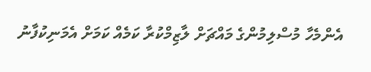އެންމެހާ މުސްލިމުންގެ މައްޗަށް ލާޒިމްކުރާ ކަމެއް ކަމަށް އެމަނިކުފާނު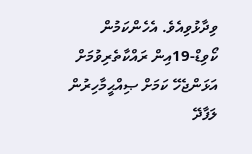ވިދާޅުވިއެވެ. އެހެންކަމުން ކޯވިޑް-19އިން ރައްކާތެރިވުމަށް އަޅަންޖެހޭ ކަމަށް ޞިއްޙީމާހިރުން ލަފާދޭ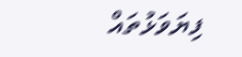ފިޔަވަޅުތައް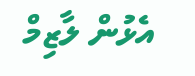އެޅުން ލާޒިމް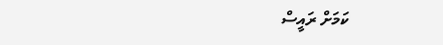ކަމަށް ރައީސް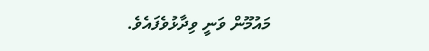މައުމޫން ވަނީ ވިދާޅުވެފައެވެ.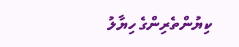ކިޔުންތެރިންގެ ހިޔާލު